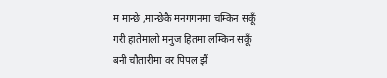म मान्छे ,मान्छेकै मनगगनमा चम्किन सकूँ
गरी हातेमालो मनुज हितमा लम्किन सकूँ
बनी चौतारीमा वर पिपल झैं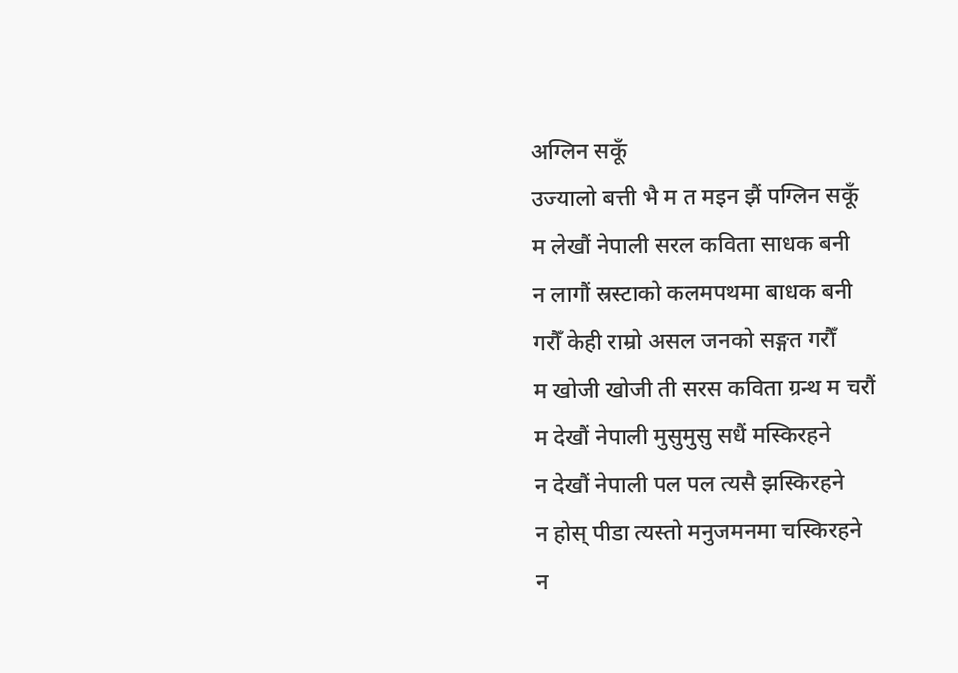अग्लिन सकूँ
उज्यालो बत्ती भै म त मइन झैं पग्लिन सकूँ
म लेखौं नेपाली सरल कविता साधक बनी
न लागौं स्रस्टाको कलमपथमा बाधक बनी
गरौँ केही राम्रो असल जनको सङ्गत गरौँ
म खोजी खोजी ती सरस कविता ग्रन्थ म चरौं
म देखौं नेपाली मुसुमुसु सधैं मस्किरहने
न देखौं नेपाली पल पल त्यसै झस्किरहने
न होस् पीडा त्यस्तो मनुजमनमा चस्किरहने
न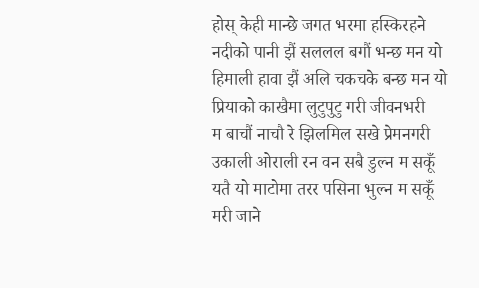होस् केही मान्छे जगत भरमा हस्किरहने
नदीको पानी झैं सललल बगौं भन्छ मन यो
हिमाली हावा झैं अलि चकचके बन्छ मन यो
प्रियाको काखैमा लुटुपुटु गरी जीवनभरी
म बाचौं नाचौ रे झिलमिल सखे प्रेमनगरी
उकाली ओराली रन वन सबै डुल्न म सकूँ
यतै यो माटोमा तरर पसिना भुल्न म सकूँ
मरी जाने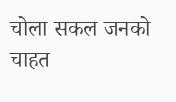चोला सकल जनको चाहत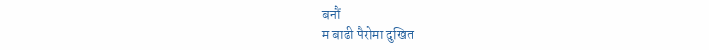बनौं
म बाढी पैरोमा दुखित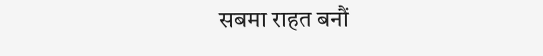सबमा राहत बनौं